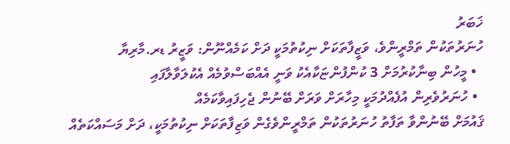ޚަބަރު
ހުނަރުތަކުން ތަމްރީންވެ، ވަޒީފާތަކަށް ނިކުތުމަކީ ދަށް ކަމެއްނޫން: ވަޒީރު ޑރ.މާރިޔާ
  • މީހުން ބިނާކުރުމަށް 3 ކުންފުންޏަކާއެކު ވަނީ އެއްބަސްވުމެއް އެކުލަވާލާފައި
  • ހުނަރުވެރިން އުފެއްދުމަކީ މިހާރަށް ވަރަށް ބޭނުން ޖެހިފައިވާކަމެއް
ޤައުމަށް ބޭނުންވާ ތަފާތު ހުނަރުތަކުން ތަމްރީންވެގެން ވަޒިފާތަކަށް ނިކުތުމަކީ، ދަށް މަސައްކަތެއް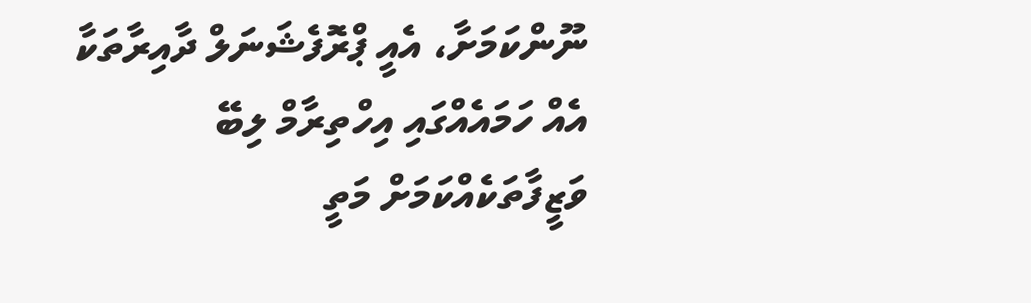ނޫންކަމަށާ، އެއީ ޕްރޮފެޝަނަލް ދާއިރާތަކާ އެއް ހަމައެއްގައި އިހްތިރާމް ލިބޭ ވަޒީފާތަކެއްކަމަށް މަތީ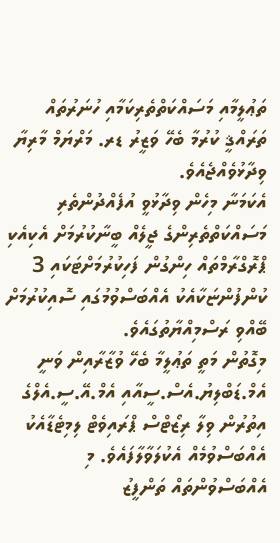ތަޢުލީމާއި މަސައްކަތްތެރިކަމާއި ހުނަރުތައް ތަރައްޤީ ކުރުމާ ބެހޭ ވަޒީރު ޑރ. މަރްޔަމް މާރިޔާ ވިދާޅުވެއްޖެއެވެ.
އެކަމަނާ މިހެން ވިދާޅުވީ އުފެއްދުންތެރި މަސައްކަތްތެރިންގެ ޖީލެއް ބީނާކުރުމަށް އެކިއެކި ޕްރޮގްރާމްތައް ހިންގުން ފަހިކުރުމަށްޓަކައި 3 ކުންފުންޏަކާއެކު އެއްބަސްވުމުގައި ސޮއިކުރުމަށް ބޭއްވި ރަސްމިއްޔާތުގައެވެ.
މިގޮތުން މަތީ ތަޢުލީމާ ބެހޭ ވުޒާރާއިން ވަނީ އެމް.ޑަބްލިޔު.އެސް.ސީއާއި އެމް.އޭ.ސީ.އެލްގެ އިތުރުން ވިލާ ރިޒޯޓްސް ޕްރައިވެޓް ލިމިޓެޑާއެކު އެއްބަސްވުމެއް އެކުލަވާލާފައެވެ. މި އެއްބަސްވުންތައް ތަންފީޒު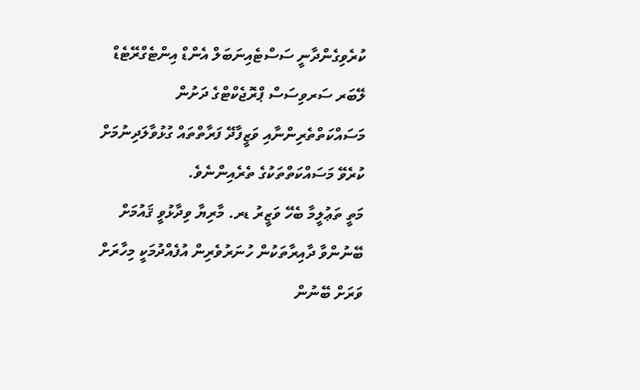ކުރެވިގެންދާނީ ސަސްޓެއިނަބަލް އެންޑް އިންޓެގްރޭޓެޑް ލޭބަރ ސަރވިސަސް ޕްރޮޖެކްޓްގެ ދަށުން މަސައްކަތްތެރިންނާއި ވަޒީފާދޭ ފަރާތްތައް ގުޅުވާލަދިނުމަށް ކުރެވޭ މަސައްކަތްތަކުގެ ތެރެއިންނެވެ.
މަތީ ތަޢުލީމާ ބެހޭ ވަޒީރު ޑރ. މާރިޔާ ވިދާޅުވީ ޤައުމަށް ބޭނުންވާ ދާއިރާތަކުން ހުނަރުވެރިން އުފެއްދުމަކީ މިހާރަށް ވަރަށް ބޭނުން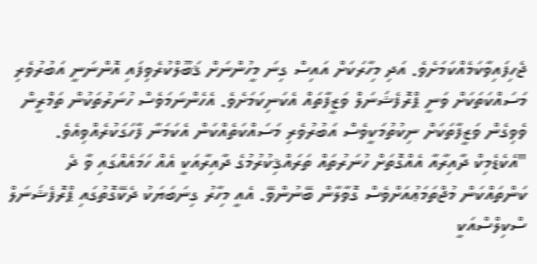ޖެހިފައިވާކަމެއްކަމަށެވެ. އަދި މިހާރަކަށް އައިސް ގިނަ މީހުންނަށް ޤަބޫލްކުރެވިފައި އޮންނަނީ އަބުރުވެރި މަސައްކަތަކަށް ވަނީ ޕްރޮފެޝަނަލް ވަޒީފާތައް އެކަނިކަމަށެވެ. އެހެންނަމަވެސް ހުނަރުތަކުން ތަމްރީން ވެވިގެން ވަޒީފާތަކަށް ނިކުތުމަކީވެސް އަބުރުވެރި މަސައްކަތެއްކަން އެކަމަނާ ފާހަގަކުރެއްވިއެވެ.
"އެކެޑެމިކް ދާއިރާއާ އެއްގޮތަށް ހުނަރުތައް ތަރައްޤިކުރުމުގެ ދާއިރާއަކީ އެއް ހަމައެއްގައި ވާ ދެ ކަންތައްކަން މުޖްތަމަޢުއަށްވެސް ގޮވާލާން ބޭނުންވޭ. އެއީ މިހާރު ގިނަބަޔަކު ދެކޭގޮތުގައި ޕްރޮފެޝަނަލް ސްކިލްސްއަކީ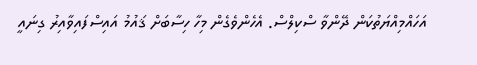އަހައްމިއްޔަތުކަން ދޭންވާ ސްކިލްސް. އެހެންވެގެން މިހާ ހިސާބަށް ޤައުމު އައިސްފައިވާއިރު ގިނައީ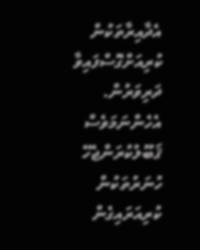އެދާއިރާތަކުން ކުރިއަށްގޮސްފައިވާ ދަރިވަރުން. އެހެންނަމަވެސް ޤަބޫލުކުރަންޖެހޭ ހުނަރުތަކުން ކުރިއަރައިގެން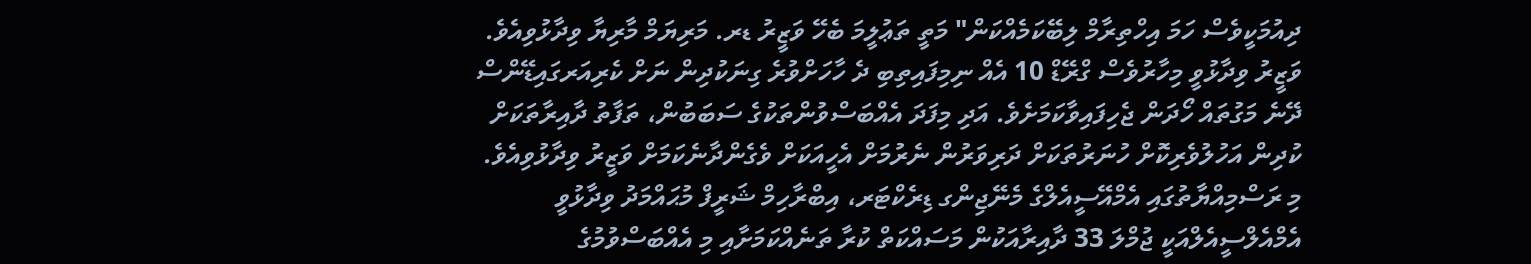ދިއުމަކީވެސް ހަމަ އިހްތިރާމް ލިބޭކަމެއްކަން" މަތީ ތަޢުލީމަ ބެހޭ ވަޒީރު ޑރ. މަރިޔަމް މާރިޔާ ވިދާޅުވިއެވެ.
ވަޒީރު ވިދާޅުވީ މިހާރުވެސް ގްރޭޑް 10 އެއް ނިމިފައިތިބި ދެ ހާހަށްވުރެ ގިނަކުދިން ނަށް ކެރިއަރގައިޑޭންސް ދޭނެ މަގުތައް ހޯދަން ޖެހިފައިވާކަމަށެވެ. އަދި މިފަދަ އެއްބަސްވުންތަކުގެ ސަބަބުން، ތަފާތު ދާއިރާތަކަށް ކުދިން އަހުލުވެރިކޮށް ހުނަރުތަކަށް ދަރިވަރުން ނެރުމަށް އެހީއަކަށް ވެގެންދާނެކަމަށް ވަޒީރު ވިދާޅުވިއެވެ.
މި ރަސްމިއްޔާތުގައި އެމްއޭސީއެލްގެ މެނޭޖިންގ ޑިރެކްޓަރ، އިބްރާހިމް ޝަރީފް މުޙައްމަދު ވިދާޅުވީ އެމްއެލްސީއެލްއަކީ ޖުމްލަ 33 ދާއިރާއަކުން މަސައްކަތް ކުރާ ތަނެއްކަމަށާއި މި އެއްބަސްވުމުގެ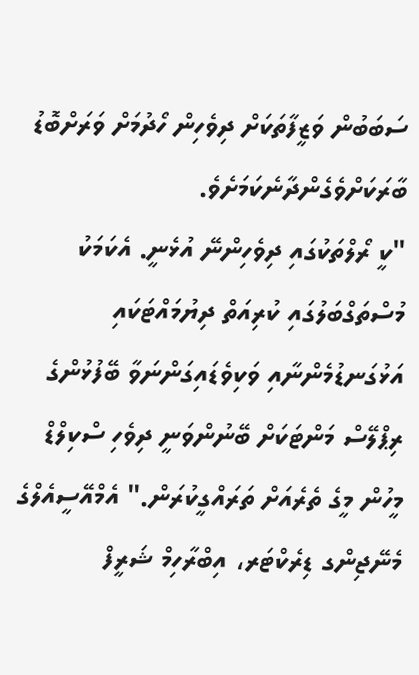ސަބަބުން ވަޒީފާތަކަށް ދިވެހިން ހޯދުމަށް ވަރަށްބޮޑު ބާރަކަށްވެގެންދާނެކަމަށެވެ.
"ކީ ރޯލްތަކުގައި ދިވެހިންނޭ އުޅެނީ. އެކަމަކު މުސްތަގްބަލުގައި ކުރިއަތް ދިޔުމައްޓަކައި އަޅުގަނޑުމެންނާއި ވަކިވެޑައިގަންނަވާ ބޭފުޅުންގެ ރިޕްލޭސް މަންޓަކަށް ބޭނުންވަނީ ދިވެހި ސްކިލްޑް މީހުން މީގެ ތެރެއަށް ތަރައްގީކުރަން." އެމްއޭސީއެލްގެ މެނޭޖިންގ ޑިރެކްޓަރ، އިބްރާހިމް ޝަރީފް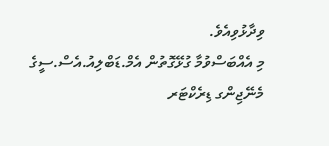ވިދާޅުވިއެވެ.
މި އެއްބަސްވުމާ ގުޅޭގޮތުން އެމް.ޑަބްލިއު.އެސް.ސީގެ މެނޭޖިންގ ޑިރެކްޓަރ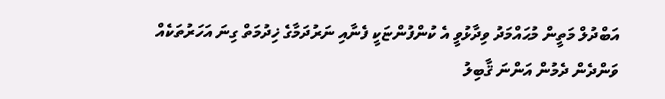އަބްދުލް މަތީން މުޙައްމަދު ވިދާޅުވީ އެ ކުންފުންޏަކީ ފެނާއި ނަރުދަމާގެ ޚިދުމަތް ގިނަ އަހަރުތަކެއް ވަންދެން ދެމުން އަންނަ ޤާބިލު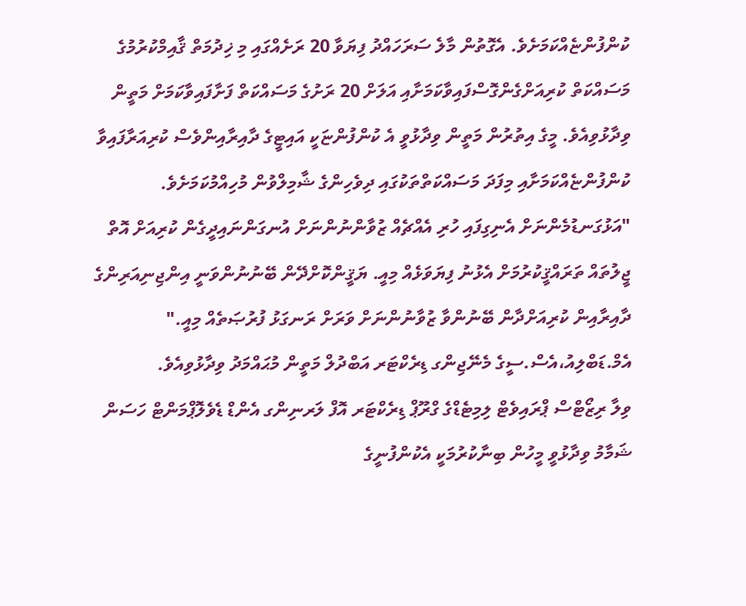ކުންފުންޏެއްކަމަށެވެ. އެގޮތުން މާލެ ސަރަހައްދު ފިޔަވާ 20 ރަށެއްގައި މި ޚިދުމަތް ޤާއިމްކުރުމުގެ މަސައްކަތް ކުރިއަށްގެންގޮސްފައިވާކަމަށާއި އަލަށް 20 ރަށުގެ މަސައްކަތް ފަށާފައިވާކަމަށް މަތީން ވިދާޅުވިއެވެ. މީގެ އިތުރުން މަތީން ވިދާޅުވީ އެ ކުންފުންޏަކީ އައިޓީގެ ދާއިރާއިންވެސް ކުރިއަރާފައިވާ ކުންފުންޏެއްކަމަށާއި މިފަދަ މަސައްކަތްތަކުގައި ދިވެހިންގެ ޝާމިލްވުން މުހިއްމުކަމަށެވެ.
"އަޅުގަނޑުމެންނަށް އެނިގިފައި ހުރި އެއްޗެއް ޒުވާންނުންނަށް އުނގަންނައިދީގެން ކުރިއަށް އޮތް ޖީލުތައް ތަރައްޤީކުރުމަށް އެޅުނު ފިޔަވަޅެއް މިއީ. ޔަޤީންކޮށްދޭން ބޭނުނުންވަނީ އިންޖިނިއަރިންގެ ދާއިރާއިން ކުރިއަށްދާން ބޭނުންވާ ޒުވާނުންނަށް ވަރަށް ރަނގަޅު ފުރުޞަތެއް މިއީ." އެމް.ޑަބްލިއު،އެސް.ސީގެ މެނޭޖިންގ ޑިރެކްޓަރ އަބްދުލް މަތީން މުޙައްމަދު ވިދާޅުވިއެވެ.
ވިލާ ރިޒޯޓްސް ޕްރައިވެޓް ލިމިޓެޑްގެ ގްރޫޕް ޑިރެކްޓަރ އޮފް ލަރނިންގ އެންޑް ޑެވެލޮޕްމަންޓް ހަސަން ޝަމާމު ވިދާޅުވީ މީހުން ބިނާކުރުމަކީ އެކުންފުނީގެ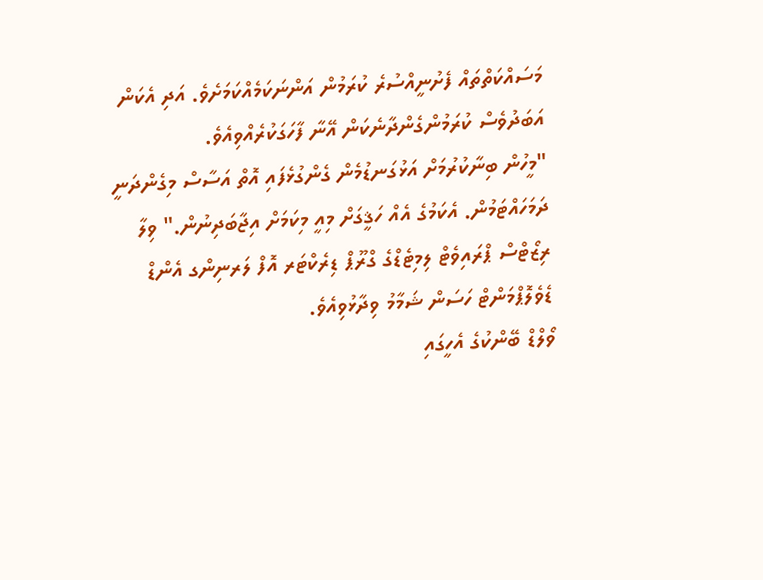މަސައްކަތްތައް ފެށުނީއްސުރެ ކުރަމުން އަންނަކަމެއްކަމަށެވެ. އަދި އެކަން އަބަދުވެސް ކުރަމުންގެންދާނެކަން އޭނާ ފާހަގަކުރެއްވިއެވެ.
"މީހުން ބިނާކުރުމަށް އަޅުގަނޑުމެން ގެންގުޅެފައި އޮތް އަސާސް މިގެންދަނީ ދަމަހައްޓަމުން. އެކަމުގެ އެއް ހަޤީގަށް މިއީ މިކަމަށް އިޖާބަދިނުން." ވިލާ ރިޒޯޓްސް ޕްރައިވެޓް ލިމިޓެޑްގެ ގްރޫޕް ޑިރެކްޓަރ އޮފް ލަރނިންގ އެންޑް ޑެވެލޮޕްމަންޓް ހަސަން ޝަމާމު ވިދާޅުވިއެވެ.
ވޯލްޑް ބޭންކުގެ އެހީގައި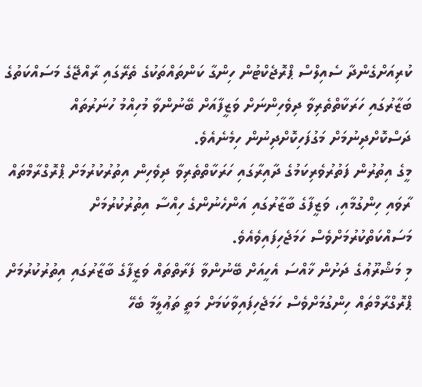ކުރިއަށްގެންދާ ސެއިލްސް ޕްރޮޖެކްޓުން ހިންގާ ކަންތައްތަކުގެ ތެރޭގައި ރާއްޖޭގެ މަސައްކަތުގެ ބަޒާރުގައި ހަރަކާތްތެރިވާ ދިވެހިންނަށް ވަޒީފާއަށް ބޭނުންވާ މުހިއްމު ހުނަރުތައް ދަސްކޮށްދިނުމަށް މަގުފަހިކޮށްދިނުން ހިމެނެއެވެ.
މީގެ އިތުރުން ފަތުރުވެރިކަމުގެ ދާއިރާގައި ހަރަކާތްތެރިވާ ދިވެހިން އިތުރުކުރުމަށް ޕްރޮގްރާމްތައް ރާވައި ހިންގުމާއި، ވަޒީފާގެ ބާޒާރުގައި އަންހެނުންގެ ހިއްސާ އިތުރުކުރުމަށް މަސައްކަތްކުރުމަށްވެސް ހަމަޖެހިފައިވެއެވެ.
މި މަޝްރޫޢުގެ ދަށުން ޚާއްސަ އެހީއަށް ބޭނުންވާ ފަރާތްތައް ވަޒީފާގެ ބާޒާރުގައި އިތުރުކުރުމަށް ޕްރޮގްރާމްތައް ހިންގުމަށްވެސް ހަމަޖެހިފައިވާކަމަށް މަތީ ތަޢުލީމާ ބެހޭ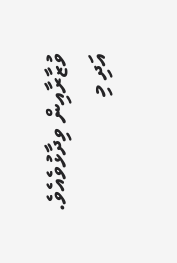ވުޒާރާއިން ވިދާޅުވެއެވެ. އަދި މި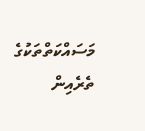މަސައްކަތްތަކުގެ ތެރެއިން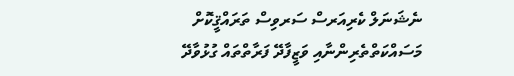ނެޝަނަލް ކެރިއަރސް ސަރވިސް ތަރައްޤީކޮށް މަސައްކަތްތެރިންނާއި ވަޒީފާދޭ ފަރާތްތައް ގުޅުވާދޭ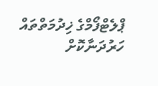ޕްލެޓްފޯމްގެ ޚިދުމަތްތައް ހަރުދަނާކޮށް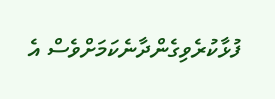ފުޅާކުރެވިގެންދާނެކަމަށްވެސް އެ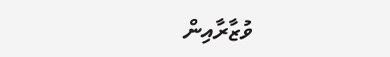ވުޒާރާއިން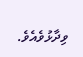ވިދާޅުވެއެވެ.